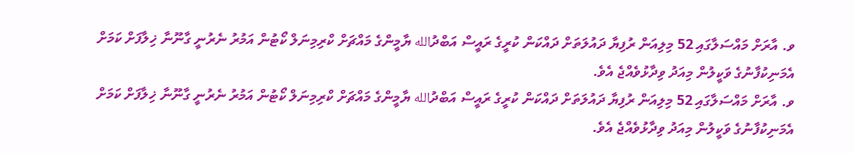ވ. އާރަށް މައްސަލާގައި 52 މިލިއަން ރުފިޔާ ދައުލަތަށް ދައްކަން ކުރީގެ ރައީސް އަބްދުالله ޔާމީންގެ މައްޗަށް ކްރިމިނަލް ކޯޓުން އަމުރު ނެރުނީ ގާނޫނާ ޚިލާފަށް ކަމަށް އެމަނިކުފާނުގެ ވަކީލުން މިއަދު ވިދާޅުވެއްޖެ އެވެ.
ވ. އާރަށް މައްސަލާގައި 52 މިލިއަން ރުފިޔާ ދައުލަތަށް ދައްކަން ކުރީގެ ރައީސް އަބްދުالله ޔާމީންގެ މައްޗަށް ކްރިމިނަލް ކޯޓުން އަމުރު ނެރުނީ ގާނޫނާ ޚިލާފަށް ކަމަށް އެމަނިކުފާނުގެ ވަކީލުން މިއަދު ވިދާޅުވެއްޖެ އެވެ.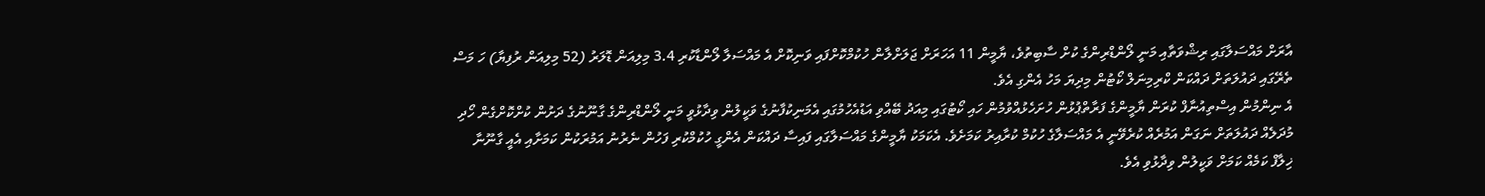އާރަށް މައްސަލާގައި ރިޝްވަތާއި މަނީ ލޯންޑްރިންގެ ކުށް ސާބިތުވެ، ޔާމީން 11 އަހަރަށް ޖަލަށްލާން ހުކުމްކޮށްފައި ވަނިކޮށް އެ މައްސަލާ ލޯންޑާކުރި 3.4 މިލިއަން ޑޮލަރު (52 މިލިއަން ރުފިޔާ) ހަ މަސް ތެރޭގައި ދައުލަތަށް ދައްކަން ކްރިމިނަލް ކޯޓުން މިދިޔަ މަހު އެންގި އެވެ.
އެ ނިންމުން އިސްތިއުނާފް ކުރަން ޔާމީންގެ ފަރާތްޕުޅުން ހުށަހެޅުއްވުމުން ހައި ކޯޓުގައި މިއަދު ބޭއްވި އަޑުއެހުމުގައި އެމަނިކުފާނުގެ ވަކީލުން ވިދާޅުވީ މަނީ ލޯންޑްރިންގެ ގާނޫނުގެ ދަށުން ކުށްކޮށްގެން ހޯދި މުދަލެއް ދައުލަތަށް ނަގަން އަމުރެއް ކުރެވޭނީ އެ މައްސަލާގެ ހުކުމް ކުރާއިރު ކަމަށެވެ. އެކަމަކު ޔާމީންގެ މައްސަލާގައި ފައިސާ ދައްކަން އެންގީ ހުކުމްކުރި ފަހުން ނެރުނު އަމުރަކުން ކަމަށާއި އެއީ ގާނޫނާ ޚިލާފް ކަމެއް ކަމަށް ވަކީލުން ވިދާޅުވި އެވެ.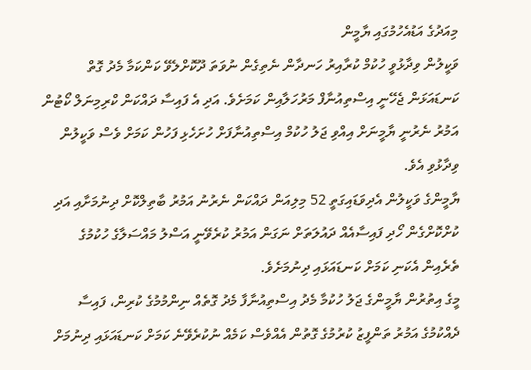މިއަދުގެ އަޑުއެހުމުގައި ޔާމީން
ވަކީލުން ވިދާޅުވީ ހުކުމް ކުރާއިރު ހަނދާން ނެތިގެން ނުވަތަ ދޫކޮށްލެވޭ ކަންކަމާ މެދު ގޮތް ކަނޑައަޅަން ޖެހޭނީ އިސްތިއުނާފް މަރުހަލާއިން ކަމަށެވެ. އަދި އެ ފައިސާ ދައްކަން ކްރިމިނަލް ކޯޓުން އަމުރު ނެރުނީ ޔާމީނަށް އިއްވި ޖަލު ހުކުމް އިސްތިއުނާފަށް ހުށަހެޅި ފަހުން ކަމަށް ވެސް ވަކީލުން ވިދާޅުވި އެވެ.
ޔާމީންގެ ވަކީލުން އެދިވަޑައިގަތީ 52 މިލިއަން ދައްކަން ނެރުނު އަމުރު ބާތިލްކޮށް ދިނުމަށާއި އަދި ކުށްކޮށްގެން ހޯދި ފައިސާއެއް ދައުލަތަށް ނަގަން އަމުރު ކުރެވޭނީ އަސްލު މައްސަލާގެ ހުކުމުގެ ތެރެއިން އެކަނި ކަމަށް ކަނޑައަޅައި ދިނުމަށެވެ.
މީގެ އިތުރުން ޔާމީންގެ ޖަލު ހުކުމާ މެދު އިސްތިއުނާފާ މެދު ގޮތެއް ނިންމުމުގެ ކުރިން، ފައިސާ ދެއްކުމުގެ އަމުރު ތަންފީޒު ކުރުމުގެ ގޮތުން އެއްވެސް ކަމެއް ނުކުރެވޭނެ ކަމަށް ކަނޑައަޅައި ދިނުމަށް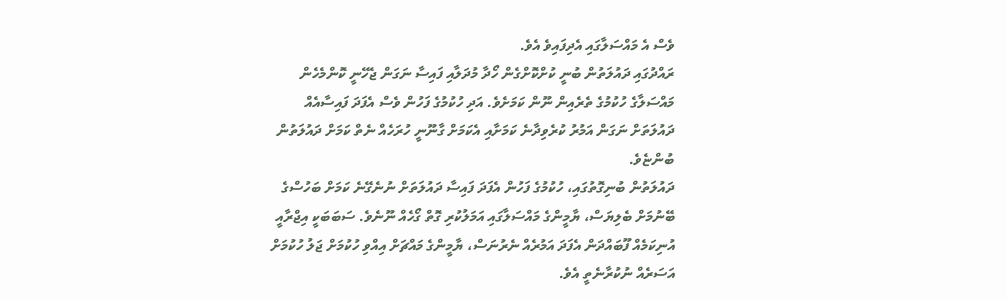ވެސް އެ މައްސަލާގައި އެދިފައިވެ އެވެ.
ރައްދުގައި ދައުލަތުން ބުނީ ކުށްކޮށްގެން ހޯދާ މުދަލާއި ފައިސާ ނަގަން ޖެހޭނީ ކޮންމެހެން މައްސަލާގެ ހުކުމުގެ ތެރެއިން ނޫން ކަމަށެވެ. އަދި ހުކުމުގެ ފަހުން ވެސް އެފަދަ ފައިސާއެއް ދައުލަތަށް ނަގަން އަމުރު ކުރެވިދާނެ ކަމަށާއި އެކަމަށް ގާނޫނީ ހުރަހެއް ނެތް ކަމަށް ދައުލަތުން ބުންޏެވެ.
ދައުލަތުން ބުނިގޮތުގައި، ހުކުމުގެ ފަހުން އެފަދަ ފައިސާ ދައުލަތަށް ނުނެގޭނެ ކަމަށް ބަހުސްގެ ބޭނުމަށް ބެލިޔަސް، ޔާމީންގެ މައްސަލާގައި އަމަލުކުރި ގޮތް ގޯހެއް ނޫނެވެ. ސަބަބަކީ އިޖްރާއީ އުނިކަމެއް ފޫބައްދަން އެފަދަ އަމުރެއް ނެރުނަސް، ޔާމީންގެ މައްޗަށް އިއްވި ހުކުމަށް ޖަލު ހުކުމަށް އަސަރެއް ނުކުރާނެތީ އެވެ.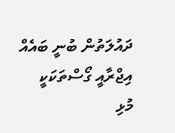ދައުލަތުން ބުނީ ބައެއް އިޖްރާއީ ގޯސްތަކަކީ މުޅި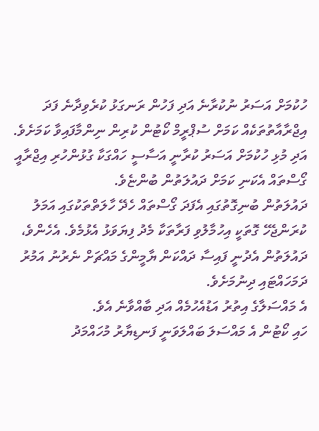ހުކުމަށް އަސަރު ނުކުރާނެ އަދި ފަހުން ރަނގަޅު ކުރެވިދާނެ ފަދަ އިޖްރާއާތުތަކެއް ކަމަށް ސުޕްރީމް ކޯޓުން ކުރިން ނިންމާފައިވާ ކަމަށެވެ. އަދި މުޅި ހުކުމަށް އަސަރު ކުރާނީ އަސާސީ ހައްގަކާ ގުޅުންހުރި އިޖްރާއީ ގޯސްތައް އެކަނި ކަމަށް ދައުލަތުން ބުންޏެވެ.
ދައުލަތުން ބުނިގޮތުގައި އެފަދަ ގޯސްތައް ހެދޭ ހާލަތްތަކުގައި އަމަލު ކުރަންޖެހޭ ގޮތަކީ އިހުމާލުވި ފަރާތަކާ މެދު ފިޔަވަޅު އެޅުމެވެ. އެހެންވެ، ދައުލަތުން އެދުނީ ފައިސާ ދައްކަން ޔާމީންގެ މައްޗަށް ނެރުނު އަމުރު ދަމަހައްޓައި ދިނުމަށެވެ.
އެ މައްސަލާގެ އިތުރު އަޑުއެހުމެއް އަދި ބާއްވާނެ އެވެ.
ހައި ކޯޓުން އެ މައްސަލަ ބައްލަވަނީ ފަނޑިޔާރު މުހައްމަދު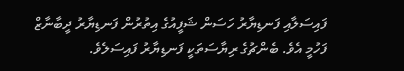ފައިސަލާއި ފަނޑިޔާރު ހަސަން ޝަފީއުގެ އިތުރުން ފަނޑިޔާރު ދީބާނާޒް ފަހުމީ އެވެ. ބެންޗުގެ ރިޔާސަތަކީ ފަނޑިޔާރު ފައިސަލެވެ.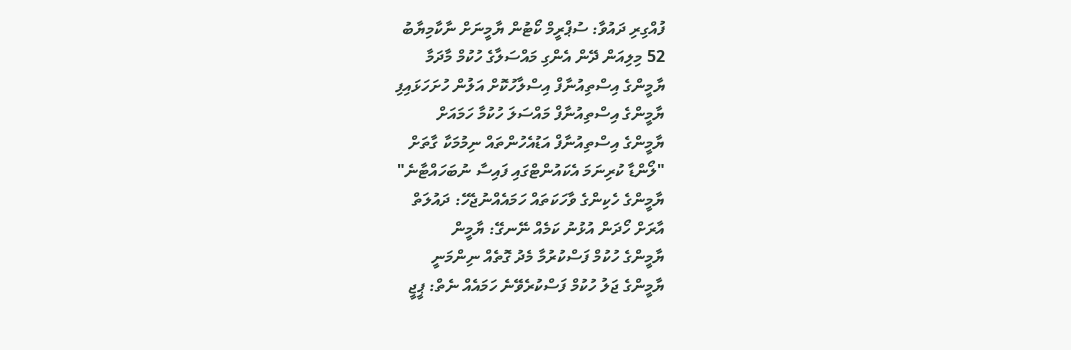ފުއްގިރި ދައުވާ: ސުޕްރީމް ކޯޓުން ޔާމީނަށް ނާކާމިޔާބު
52 މިލިއަން ދޭން އެންގި މައްސަލާގެ ހުކުމް މާދަމާ
ޔާމީންގެ އިސްތިއުނާފް އިސްލާހުކޮށް އަލުން ހުށަހަޅައިފި
ޔާމީންގެ އިސްތިއުނާފް މައްސަލަ ހުކުމާ ހަމައަށް
ޔާމީންގެ އިސްތިއުނާފް އަޑުއެހުންތައް ނިމުމަކާ ގާތަށް
"ލޯންޑާ ކުރިނަމަ އެކައުންޓްގައި ފައިސާ ނުބަހައްޓާނެ"
ޔާމީންގެ ހެކިންގެ ވާހަކަތައް ހަމައެއްނުޖެހޭ: ދައުލަތް
އާރަށް ހޯދަން އުޅުނު ކަމެއް ނޭނގޭ: ޔާމީން
ޔާމީންގެ ހުކުމް ފަސްކުރުމާ މެދު ގޮތެއް ނިންމަނީ
ޔާމީންގެ ޖަލު ހުކުމް ފަސްކުރެވޭނެ ހަމައެއް ނެތް: ޕީޖީ